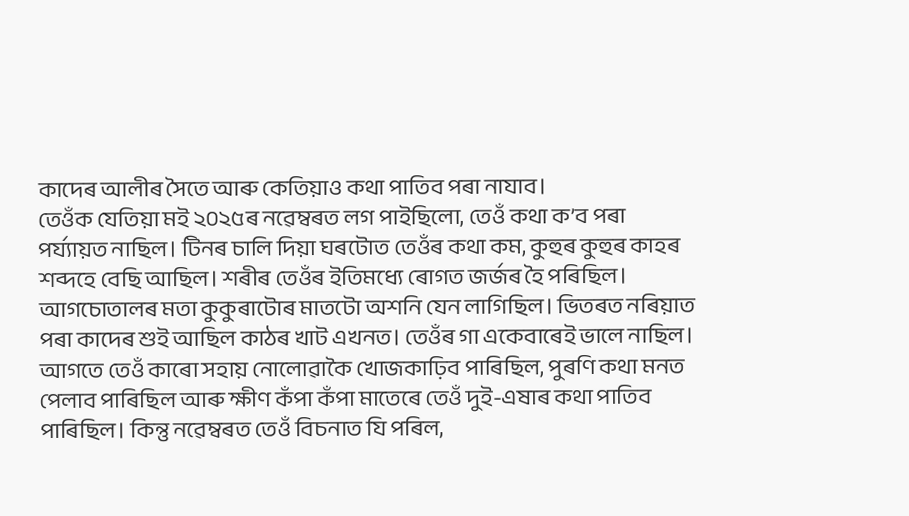কাদেৰ আলীৰ সৈতে আৰু কেতিয়াও কথা পাতিব পৰা নাযাব।
তেওঁক যেতিয়া মই ২০২৫ৰ নৱেম্বৰত লগ পাইছিলো, তেওঁ কথা ক’ব পৰা পৰ্য্যায়ত নাছিল। টিনৰ চালি দিয়া ঘৰটোত তেওঁৰ কথা কম, কুহুৰ কুহুৰ কাহৰ শব্দহে বেছি আছিল। শৰীৰ তেওঁৰ ইতিমধ্যে ৰোগত জৰ্জৰ হৈ পৰিছিল। আগচোতালৰ মতা কুকুৰাটোৰ মাতটো অশনি যেন লাগিছিল। ভিতৰত নৰিয়াত পৰা কাদেৰ শুই আছিল কাঠৰ খাট এখনত। তেওঁৰ গা একেবাৰেই ভালে নাছিল।
আগতে তেওঁ কাৰো সহায় নোলোৱাকৈ খোজকাঢ়িব পাৰিছিল, পুৰণি কথা মনত পেলাব পাৰিছিল আৰু ক্ষীণ কঁপা কঁপা মাতেৰে তেওঁ দুই-এষাৰ কথা পাতিব পাৰিছিল। কিন্তু নৱেম্বৰত তেওঁ বিচনাত যি পৰিল,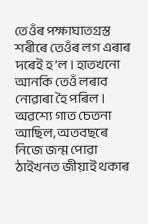তেওঁৰ পক্ষাঘাতগ্ৰস্ত শৰীৰে তেওঁৰ লগ এৰাৰ দৰেই হ’ল। হাতখনো আনকি তেওঁ লৰাব নোৱাৰা হৈ পৰিল। অৱশ্যে গাত চেতনা আছিল, অতবছৰে নিজে জন্ম পোৱা ঠাইখনত জীয়াই থকাৰ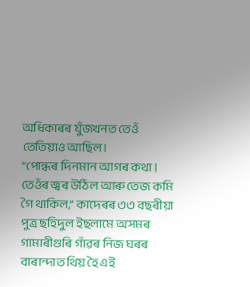অধিকাৰৰ যুঁজখনত তেওঁ তেতিয়াও আছিল।
“পোন্ধৰ দিনমান আগৰ কথা। তেওঁৰ জ্বৰ উঠিল আৰু তেজ কমি গৈ থাকিল,” কাদেৰৰ ৩৩ বছৰীয়া পুত্ৰ ছহিদুল ইছলামে অসমৰ গামাৰীগুৰি গাঁৱৰ নিজ ঘৰৰ বাৰান্দাত থিয় হৈ এই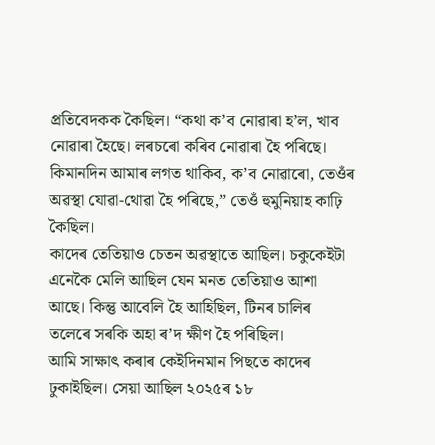প্ৰতিবেদকক কৈছিল। “কথা ক’ব নোৱাৰা হ’ল, খাব নোৱাৰা হৈছে। লৰচৰো কৰিব নোৱাৰা হৈ পৰিছে। কিমানদিন আমাৰ লগত থাকিব, ক’ব নোৱাৰো, তেওঁৰ অৱস্থা যোৱা-থোৱা হৈ পৰিছে,” তেওঁ হুমুনিয়াহ কাঢ়ি কৈছিল।
কাদেৰ তেতিয়াও চেতন অৱস্থাতে আছিল। চকুকেইটা এনেকৈ মেলি আছিল যেন মনত তেতিয়াও আশা আছে। কিন্তু আবেলি হৈ আহিছিল, টিনৰ চালিৰ তলেৰে সৰকি অহা ৰ’দ ক্ষীণ হৈ পৰিছিল।
আমি সাক্ষাৎ কৰাৰ কেইদিনমান পিছতে কাদেৰ ঢুকাইছিল। সেয়া আছিল ২০২৫ৰ ১৮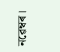নৱেম্বৰ।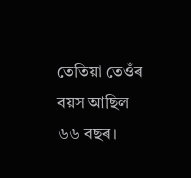তেতিয়া তেওঁৰ বয়স আছিল ৬৬ বছৰ।